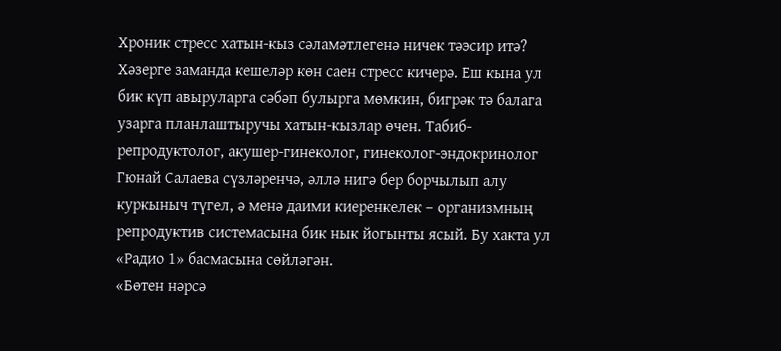Хроник стресс хатын-кыз сәламәтлегенә ничек тәэсир итә?
Хәзерге заманда кешеләр көн саен стресс кичерә. Еш кына ул бик күп авыруларга сәбәп булырга мөмкин, бигрәк тә балага узарга планлаштыручы хатын-кызлар өчен. Табиб-репродуктолог, акушер-гинеколог, гинеколог-эндокринолог Гюнай Салаева сүзләренчә, әллә нигә бер борчылып алу куркыныч түгел, ә менә даими киеренкелек – организмның репродуктив системасына бик нык йогынты ясый. Бу хакта ул «Радио 1» басмасына сөйләгән.
«Бөтен нәрсә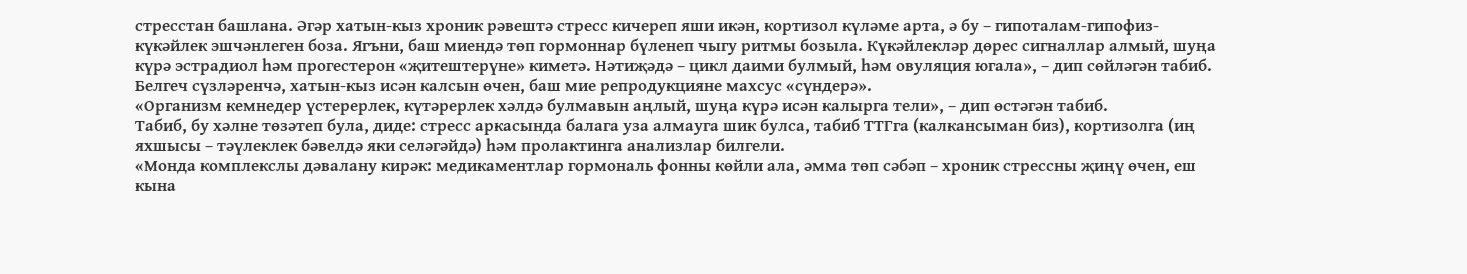стресстан башлана. Әгәр хатын-кыз хроник рәвештә стресс кичереп яши икән, кортизол күләме арта, ә бу – гипоталам-гипофиз-күкәйлек эшчәнлеген боза. Ягъни, баш миендә төп гормоннар бүленеп чыгу ритмы бозыла. Күкәйлекләр дөрес сигналлар алмый, шуңа күрә эстрадиол һәм прогестерон «җитештерүне» киметә. Нәтиҗәдә – цикл даими булмый, һәм овуляция югала», – дип сөйләгән табиб.
Белгеч сүзләренчә, хатын-кыз исән калсын өчен, баш мие репродукцияне махсус «сүндерә».
«Организм кемнедер үстерерлек, күтәрерлек хәлдә булмавын аңлый, шуңа күрә исән калырга тели», – дип өстәгән табиб.
Табиб, бу хәлне төзәтеп була, диде: стресс аркасында балага уза алмауга шик булса, табиб ТТГга (калкансыман биз), кортизолга (иң яхшысы – тәүлеклек бәвелдә яки селәгәйдә) һәм пролактинга анализлар билгели.
«Монда комплекслы дәвалану кирәк: медикаментлар гормональ фонны көйли ала, әмма төп сәбәп – хроник стрессны җиңү өчен, еш кына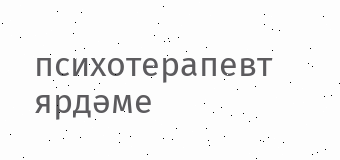психотерапевт ярдәме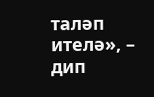таләп ителә», – дип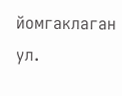йомгаклаган ул.